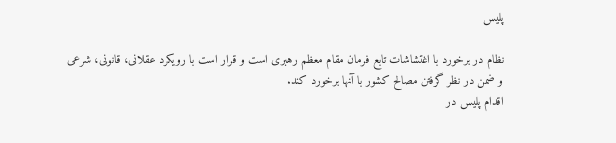پلیس

نظام در برخورد با اغتشاشات تابع فرمان مقام معظم رهبری است و قرار است با رویکرد عقلانی، قانونی، شرعی و ضمن در نظر گرفتن مصالح کشور با آنها برخورد کند.
اقدام پلیس در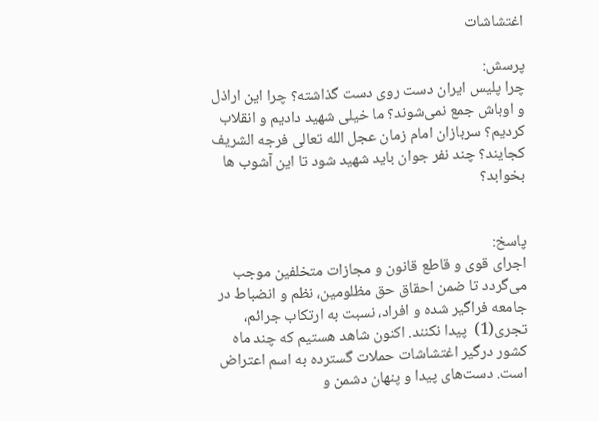اغتشاشات

پرسش:
چرا پلیس ایران دست روی دست گذاشته؟ چرا این اراذل و اوباش جمع نمی‌شوند؟ ما خیلی شهید دادیم و انقلاب کردیم؟ سربازان امام زمان عجل الله تعالی فرجه الشریف کجایند؟ چند نفر جوان باید شهید شود تا این آشوب ها بخوابد؟


پاسخ:
اجرای قوی و قاطع قانون و مجازات متخلفین موجب می‌گردد تا ضمن احقاق حق مظلومین، نظم و انضباط در جامعه فراگیر شده و افراد، نسبت به ارتکاب جرائم، تجری(1)  پیدا نکنند. اکنون شاهد هستیم که چند ماه کشور درگیر اغتشاشات حملات گسترده به اسم اعتراض است. دست‌های پیدا و پنهان دشمن و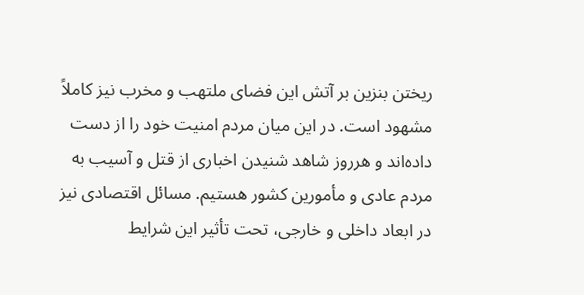ریختن بنزین بر آتش این فضای ملتهب و مخرب نیز کاملاً مشهود است. در این میان مردم امنیت خود را از دست داده‌اند و هرروز شاهد شنیدن اخباری از قتل و آسیب به مردم عادی و مأمورین کشور هستیم. مسائل اقتصادی نیز در ابعاد داخلی و خارجی، تحت تأثیر این شرایط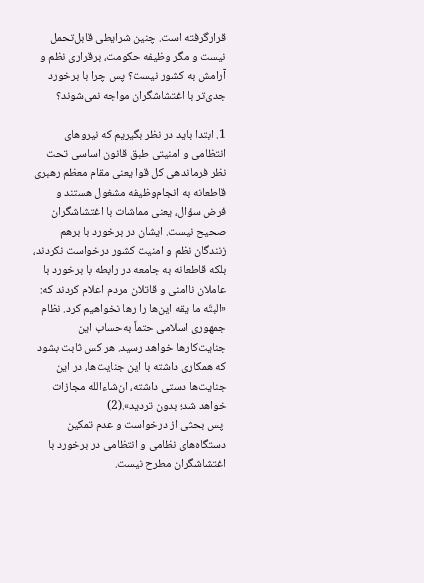قرارگرفته است. چنین شرایطی قابل‌تحمل نیست و مگر وظیفه حکومت، برقراری نظم و آرامش به کشور نیست؟ پس چرا با برخورد جدی‌تر با اغتشاشگران مواجه نمی‌شوند؟

1. ابتدا باید در نظر بگیریم که نیروهای انتظامی و امنیتی طبق قانون اساسی تحت نظر فرماندهی کل قوا یعنی مقام معظم رهبری قاطعانه به انجام‌وظیفه مشغول هستند و فرض سؤال، یعنی مماشات با اغتشاشگران صحیح نیست. ایشان در برخورد با برهم زنندگان نظم و امنیت کشور درخواست نکردند، بلکه قاطعانه به جامعه در رابطه با برخورد با عاملان ناامنی و قاتلان مردم اعلام کردند که: «البتّه ما یقه‌ این‌ها را رها نخواهیم کرد. نظام جمهوری اسلامی حتماً به‌حساب ‌این جنایت‌کارها خواهد رسید. هر کس ثابت بشود که همکاری داشته با این جنایت‌ها، در این جنایت‌ها دستی داشته، ان‌شاءالله ‌مجازات خواهد شد؛ بدون تردید».(2)
 پس بحثی از درخواست و عدم تمکین دستگاه‌های نظامی و انتظامی در برخورد با اغتشاشگران مطرح نیست.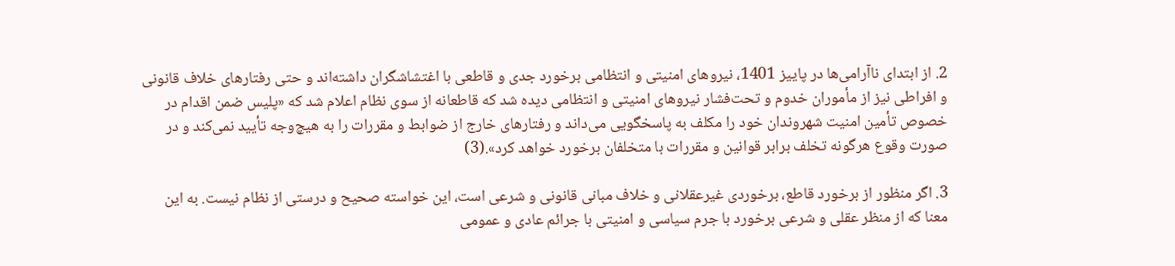2. از ابتدای ناآرامی‌ها در پاییز 1401، نیروهای امنیتی و انتظامی برخورد جدی و قاطعی با اغتشاشگران داشته‌اند و حتی رفتارهای خلاف قانونی و افراطی نیز از مأموران خدوم و تحت‌فشار نیروهای امنیتی و انتظامی دیده شد که قاطعانه از سوی نظام اعلام شد که «پلیس ضمن اقدام در خصوص تأمین امنیت شهروندان خود را مکلف به پاسخگویی می‌داند و رفتارهای خارج از ضوابط و مقررات را به هیچ‌وجه تأیید نمی‌کند و در صورت وقوع هرگونه تخلف برابر قوانین و مقررات با متخلفان برخورد خواهد کرد».(3)

3. اگر منظور از برخورد قاطع، برخوردی غیرعقلانی و خلاف مبانی قانونی و شرعی است، این خواسته صحیح و درستی از نظام نیست. به این معنا که از منظر عقلی و شرعی برخورد با جرم سیاسی و امنیتی با جرائم عادی و عمومی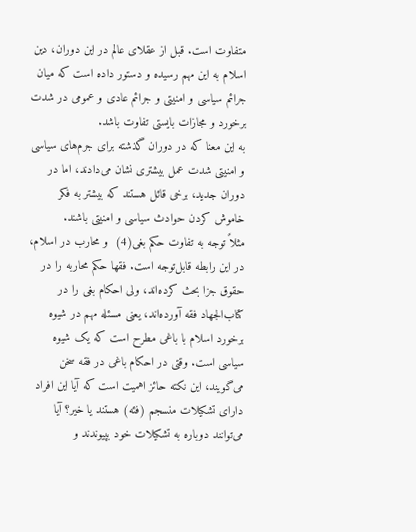متفاوت است. قبل از عقلای عالم در این دوران، دین اسلام به این مهم رسیده و دستور داده است که میان جرائم سیاسی و امنیتی و جرائم عادی و عمومی در شدت برخورد و مجازات بایستی تفاوت باشد.
به این معنا که در دوران گذشته برای جرم‌های سیاسی و امنیتی شدت عمل بیشتری نشان می‌دادند، اما در دوران جدید، برخی قائل هستند که بیشتر به فکر خاموش کردن حوادث سیاسی و امنیتی باشند.
مثلاً توجه به تفاوت حکم بغی(4)  و محارب در اسلام، در این رابطه قابل‌توجه است. فقها حکم محاربه را در حقوق جزا بحث کرده‌اند، ولی احکام بغی را در کتاب‌الجهاد فقه آورده‌اند، یعنی مسئله مهم در شیوه برخورد اسلام با باغی مطرح است که یک شیوه سیاسی است. وقتی در احکام باغی در فقه سخن می‌گویند، این نکته حائز اهمیت است که آیا این افراد دارای تشکیلات منسجم (فئه) هستند یا خیر؟ آیا می‌توانند دوباره به تشکیلات خود بپیوندند و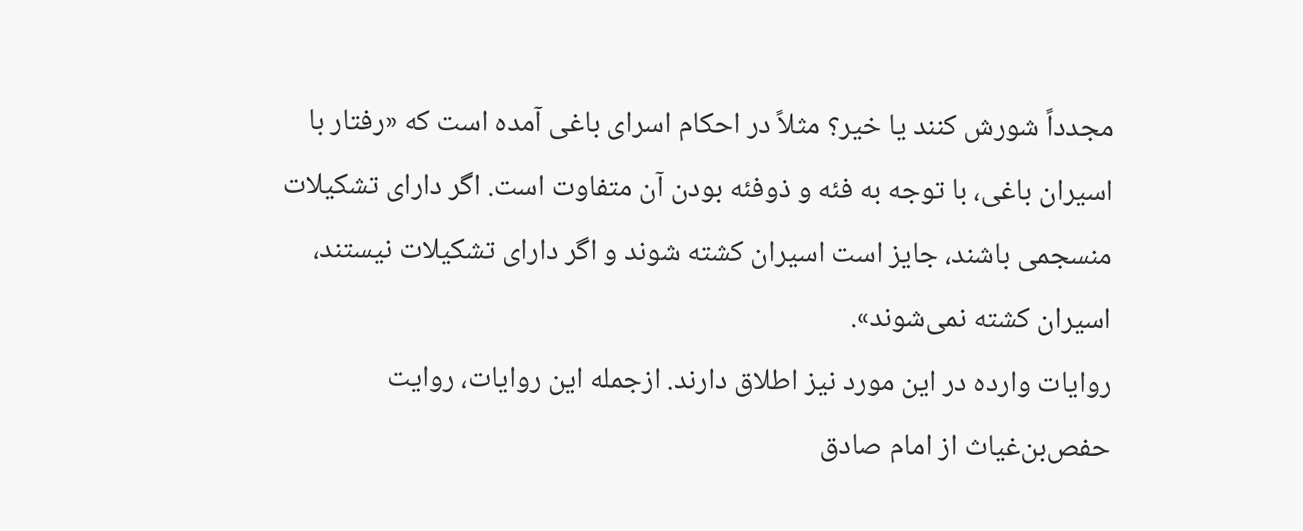مجدداً شورش کنند یا خیر؟ مثلاً در احکام اسرای باغی آمده است که «رفتار با اسیران باغی، با توجه به فئه و ذوفئه بودن آن متفاوت است. اگر دارای تشکیلات منسجمی باشند، جایز است اسیران کشته شوند و اگر دارای تشکیلات نیستند، اسیران کشته نمی‌شوند».
روایات وارده در این مورد نیز اطلاق دارند. ازجمله این روایات، روایت حفص‌بن‌غیاث از امام صادق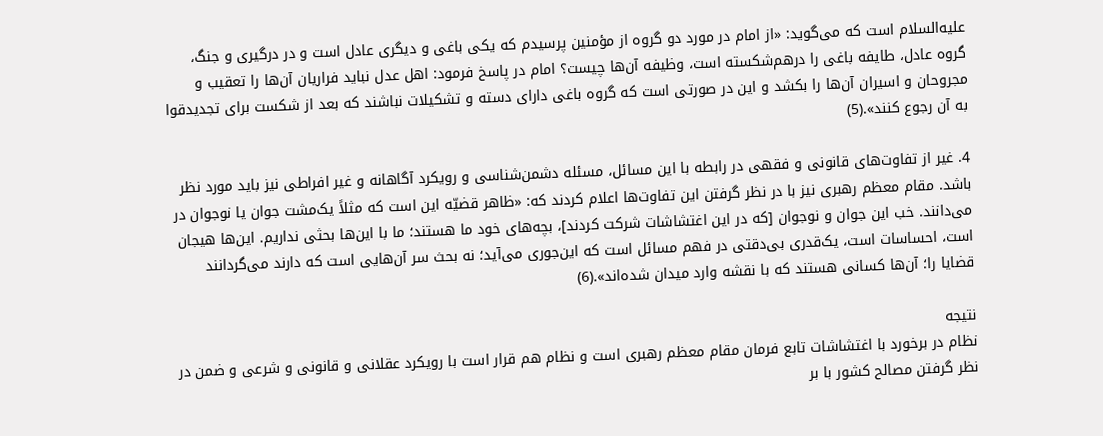علیه‌السلام است که می‌گوید: «از امام در مورد دو گروه از مؤمنین پرسیدم که یکی باغی و دیگری عادل است و در درگیری و جنگ، گروه عادل، طایفه باغی را درهم‌شکسته است، وظیفه آن‌ها چیست؟ امام در پاسخ فرمود: اهل عدل نباید فراریان آن‌ها را تعقیب و مجروحان و اسیران آن‌ها را بکشد و این در صورتی است که گروه باغی دارای دسته و تشکیلات نباشند که بعد از شکست برای تجدیدقوا به آن رجوع کنند».(5)

4. غیر از تفاوت‌های قانونی و فقهی در رابطه با این مسائل، مسئله دشمن‌شناسی و رویکرد آگاهانه و غیر افراطی نیز باید مورد نظر باشد. مقام معظم رهبری نیز با در نظر گرفتن این تفاوت‌ها اعلام کردند که: «ظاهر قضیّه این است که مثلاً یک‌مشت جوان یا نوجوان در می‌دانند. خب این جوان و ‌نوجوان [که در این اغتشاشات شرکت کردند]، بچه‌های خود ما هستند؛ ما با این‌ها بحثی نداریم. این‌ها هیجان است، احساسات است، یک‌قدری بی‌دقتی در فهم مسائل ‌است که این‌جوری می‌آید؛ نه بحث سر آن‌هایی است که دارند می‌گردانند قضایا را؛ آن‌ها کسانی هستند که با نقشه وارد میدان ‌شده‌اند».(6)

نتیجه
نظام در برخورد با اغتشاشات تابع فرمان مقام معظم رهبری است و نظام هم قرار است با رویکرد عقلانی و قانونی و شرعی و ضمن در نظر گرفتن مصالح کشور با بر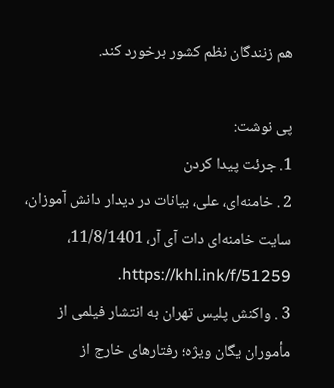هم زنندگان نظم کشور برخورد کند.

پی نوشت:
1. جرئت پیدا کردن
2 . خامنه‌ای، علی، بیانات در دیدار دانش آموزان، سایت خامنه‌ای دات آی آر، 11/8/1401، https://khl.ink/f/51259.
3 . واکنش پلیس تهران به انتشار فیلمی از مأموران یگان ویژه؛ رفتارهای خارج از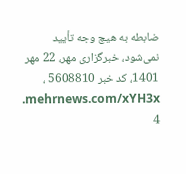ضابطه به هیچ وجه تأیید نمی‌‌شود، خبرگزاری مهر، 22 مهر 1401، کد خبر 5608810 ، mehrnews.com/xYH3x.
4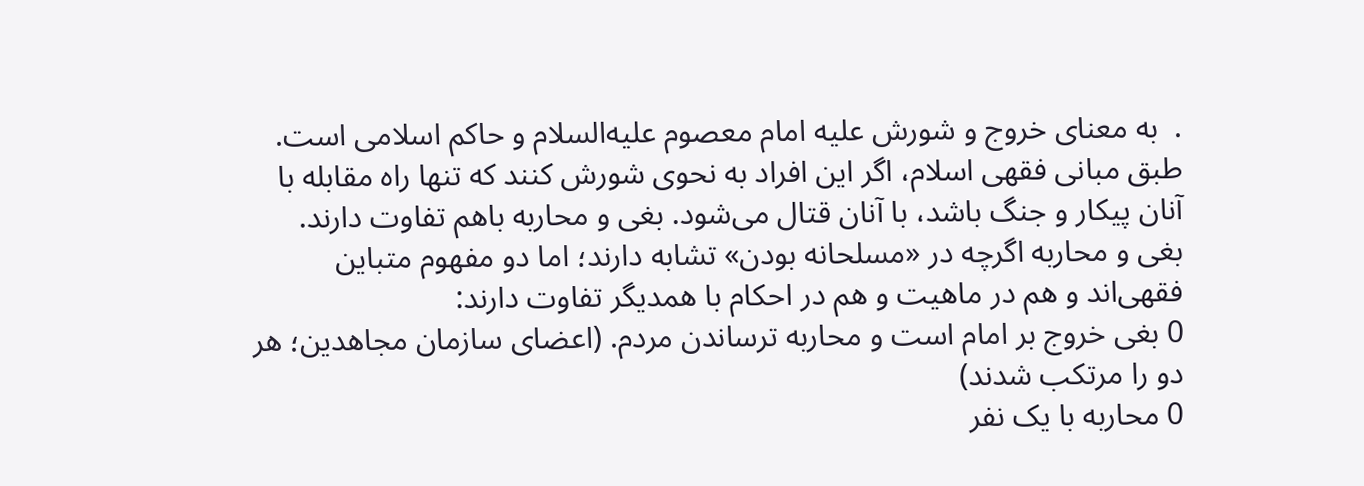.  به ‌معنای خروج و شورش علیه امام معصوم علیه‌السلام و حاکم اسلامی است. طبق مبانی فقهی اسلام، اگر این افراد به ‌نحوی شورش کنند که تنها راه مقابله با آنان پیکار و جنگ باشد، با آنان قتال می‌شود. بغی و محاربه باهم تفاوت دارند. بغی و محاربه اگرچه در «مسلحانه بودن» تشابه دارند؛ اما دو مفهوم متباین فقهی‌اند و هم در ماهیت و هم در احکام با همدیگر تفاوت دارند:
0 بغی خروج بر امام است و محاربه ترساندن مردم. (اعضای سازمان مجاهدین؛ هر دو را مرتکب شدند)
0 محاربه با یک نفر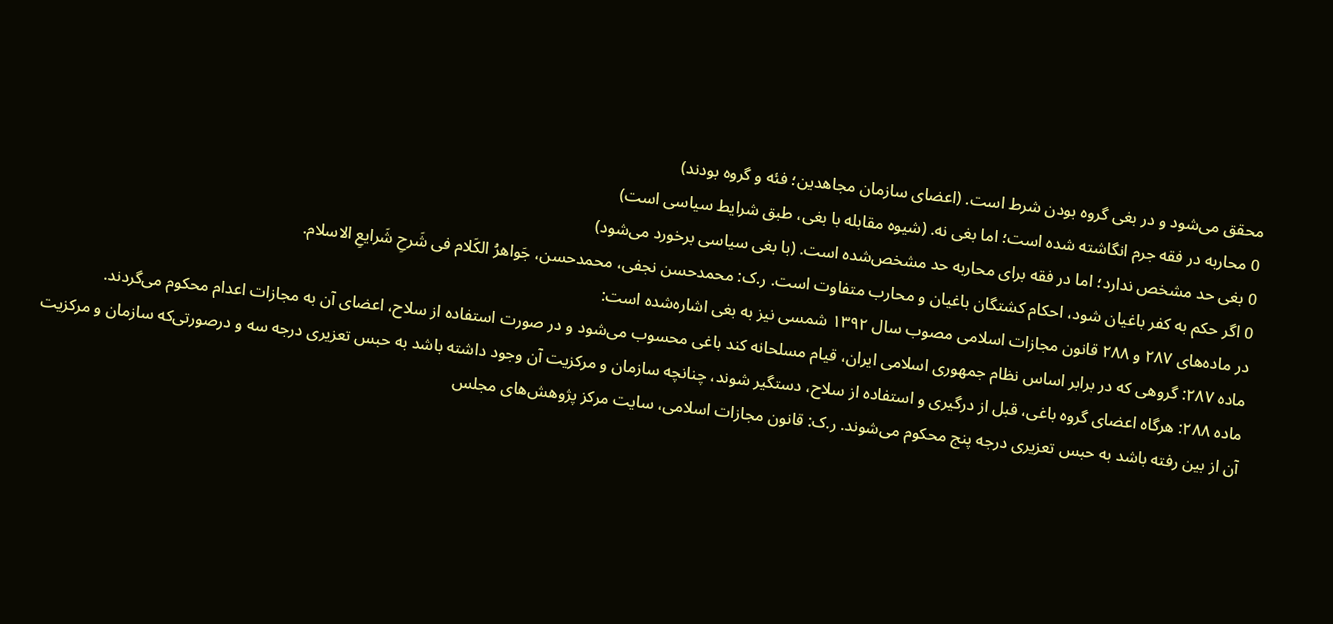محقق می‌شود و در بغی گروه بودن شرط است. (اعضای سازمان مجاهدین؛ فئه و گروه بودند)
0 محاربه در فقه جرم انگاشته شده است؛ اما بغی نه. (شیوه مقابله با بغی، طبق شرایط سیاسی است)
0 بغی حد مشخص ندارد؛ اما در فقه برای محاربه حد مشخص‌شده است. (با بغی سیاسی برخورد می‌شود)
0 اگر حکم به کفر باغیان شود، احکام کشتگان باغیان و محارب متفاوت است. ر.ک: محمدحسن نجفی، محمدحسن، جَواهرُ الکَلام فی شَرحِ شَرایعِ الاسلام.
در ماده‌های ۲۸۷ و ۲۸۸ قانون مجازات اسلامی مصوب سال ۱۳۹۲ شمسی نیز به بغی اشاره‌شده است:
ماده ۲۸۷: گروهی که در برابر اساس نظام جمهوری اسلامی ایران، قیام مسلحانه کند باغی محسوب می‌شود و در صورت استفاده از سلاح، اعضای آن به مجازات اعدام محکوم می‌گردند.
ماده ۲۸۸: هرگاه اعضای گروه باغی، قبل از درگیری و استفاده از سلاح، دستگیر شوند، چنانچه سازمان و مرکزیت آن وجود داشته باشد به حبس تعزیری درجه سه و درصورتی‌که سازمان و مرکزیت آن از بین رفته باشد به حبس تعزیری درجه پنج محکوم می‌شوند. ر.ک: قانون مجازات اسلامی، سایت مرکز پژوهش‌های مجلس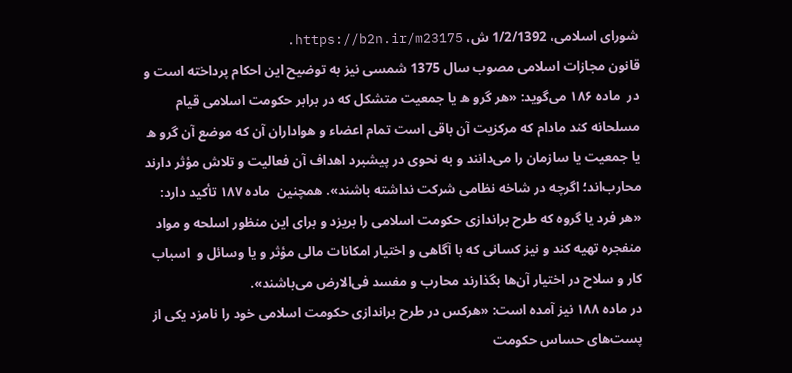شورای اسلامی، 1/2/1392 ش، https://b2n.ir/m23175.
قانون مجازات اسلامی مصوب سال 1375 شمسی نیز به توضیح این احکام پرداخته است و در  ماده ۱۸۶ می‌گوید: «هر گرو ه یا جمعیت متشکل که در برابر حکومت اسلامی قیام مسلحانه کند مادام که مرکزیت آن باقی است تمام اعضاء و هواداران آن که موضع آن گرو ه یا جمعیت یا سازمان را می‌دانند و به نحوی در پیشبرد اهداف آن فعالیت و تلاش مؤثر دارند محارب‌اند؛ اگرچه در شاخه نظامی شرکت نداشته باشند». همچنین  ماده ۱۸۷ تأکید دارد: «هر فرد یا گروه که طرح براندازی حکومت اسلامی را بریزد و برای این منظور اسلحه و مواد منفجره تهیه کند و نیز کسانی که با آگاهی و اختیار امکانات مالی مؤثر و یا وسائل و  اسباب کار و سلاح در اختیار آن‌ها بگذارند محارب و مفسد فی‌الارض می‌باشند».
در ماده ۱۸۸ نیز آمده است: «هرکس در طرح براندازی حکومت اسلامی خود را نامزد یکی از پست‌های حساس حکومت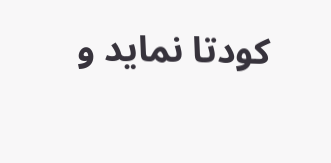کودتا نماید و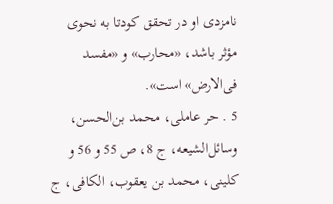نامزدی او در تحقق کودتا به نحوی مؤثر باشد، «محارب» و «مفسد فی‌الارض» است».
5 . حر عاملی، محمد بن‌الحسن، وسائل‌الشیعه، ج 8، ص 55 و 56 و کلینی، محمد بن ‌یعقوب، الکافی، ج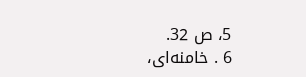5، ص 32.
6 . خامنه‌ای،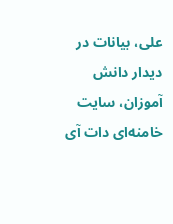علی، بیانات در دیدار دانش آموزان، سایت خامنه‌ای دات آی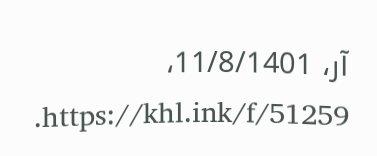آر، 11/8/1401، https://khl.ink/f/51259.